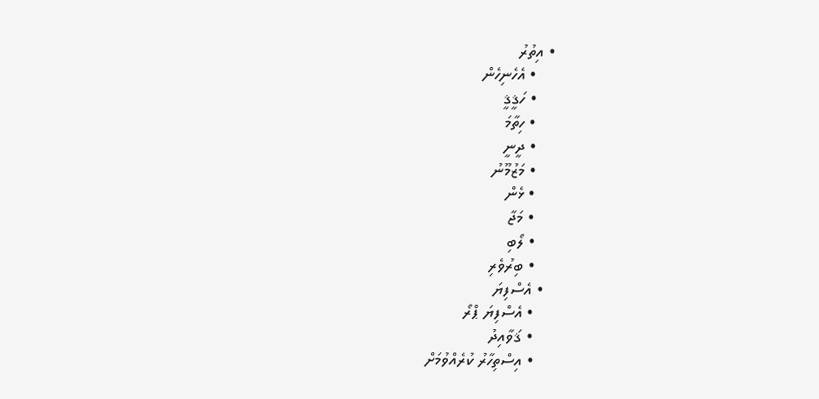• އިތުރު
    • އެހެނިހެން
    • ހަޤީޤީ
    • ހިތާމަ
    • ދީނީ
    • މަޒުމޫނު
    • ޅެން
    • މަޖާ
    • ލޯބި
    • ބިރުވެރި
  • އެސްފިޔަ
    • އެސްފިޔަ ޕްރޯ
    • ޤަވާއިދު
    • އިސްތިހާރު ކުރެއްވުމަށް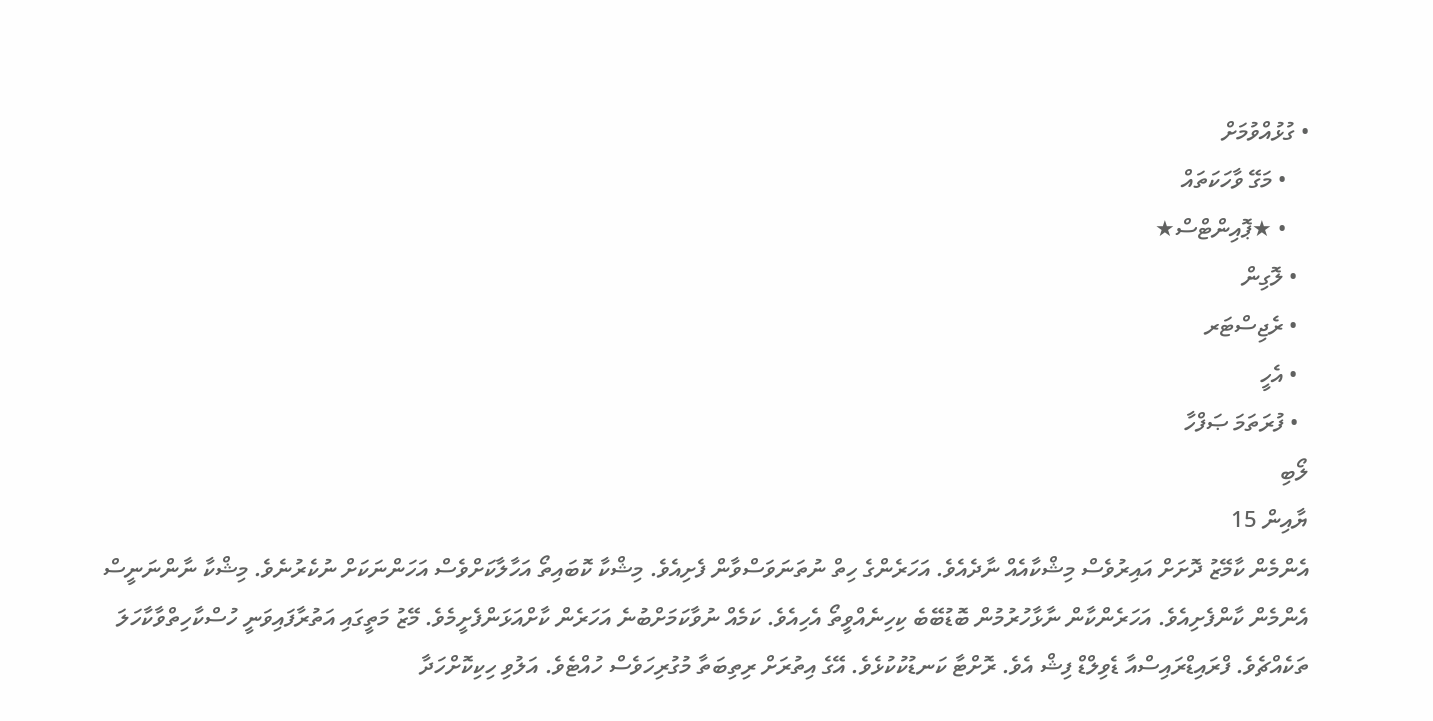• ގުޅުއްވުމަށް
    • މަގޭ ވާހަކަތައް
    • ★ޕޮއިންޓްސް★
  • ލޮގިން
  • ރެޖިސްޓަރ
  • އެހީ
  • ފުރަތަމަ ޞަފްހާ
ލޯބި
ޔާއިން 15
އެންމެން ކާމޭޒު ދޮށަށް އައިރުވެސް މިޝްކާއެއް ނާދެއެވެ. އަހަރެންގެ ހިތް ނުތަނަވަސްވާން ފެށިއެވެ. މިޝްކާ ކޮބައިތޯ އަހާލާކަށްވެސް އަހަންނަކަށް ނުކެރުނެވެ. މިޝްކާ ނާންނަނީސް އެންމެން ކާންފެށިއެވެ. އަހަރެންކާން ނާޅާހުރުމުން ބޮޑުބޭބެ ކިހިނެއްވީތޯ އެހިއެވެ. ކަމެއް ނުވާކަމަށްބުނެ އަހަރެން ކާށްއަޅަންފެށީމެވެ. މޭޒު މަތީގައި އަތުރާފައިވަނީ ހުސްކާހިތްވާކާހަލަ ތަކެއްޗެވެ. ފްރައިޑްރައިސްއާ ޑެވިލްޑް ފިޝް އެވެ. ރޮށްޓާ ކަނޑުކުކުޅެވެ. އޭގެ އިތުރަށް ރިތިބަތާ މުގުރިހަވެސް ހުއްޓެވެ. އަލުވި ހިކިކޮށްހަދާ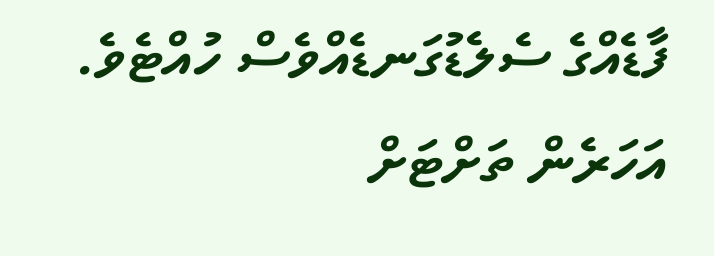ފާޑެއްގެ ސެލެޑުގަނޑެއްވެސް ހުއްޓެވެ. އަހަރެން ތަށްޓަށް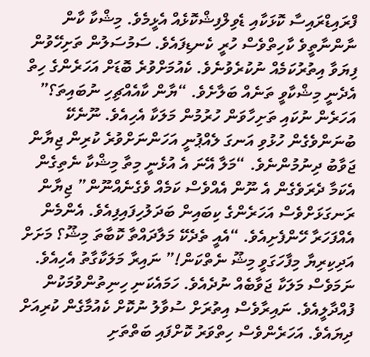ފްރައިޑްރައިސާ ކޮޅަކާއި ޑެވިލްފިޝްކޮޅެއް އެޅީމެވެ. މިޝްކާ ކާން ނާންނާތީވެ ކާހިތްވެސް ހުރީ ކެނޑިފައެވެ. ސަމުސަލުން ތަށިހޭވުން ފިޔަވާ އިތުރުކަމެއް ނުކުރެވުނެވެ. ކެއުމަށްވުރެ ބޮޑަށް އަހަރެންގެ ހިތް އެދެނީ މިޝްކާވީ ތަނެއް ބަލާށެވެ. “ޔާން ކާއެއްޗިހި ނުބައިތަ؟” އަހަރެން ނުކައި ތަށިހާވަން ހުރުމުން މަލަކާ އެހިއެވެ. ނޫނެކޭ ބުނަންވެގެން ހުޅުވި އަނގަ ލެއްޕުނީ އަހަންނަށްވުރެ ކުރިން ޖިޔާން ޖަވާބު ދިނުމުންނެވެ. “މަލާ އޭނަ އެ އުޅެނީ މިތާ މިޝްކާ ނެތިގެން އެކަމާ ދެރަވެގެން އެ ނޫން އެއްވެސް ކަމެއް ވެގެނެއްނޫން” ޖިޔާން ރަނގަޅަށްވެސް އަހަރެންގެ ކިބައިން ބަދަލުހިފައިފިއެވެ. އެންމެން އެއްފަހަރާ ހޭންފެށިއެވެ. “އެއީ ތެދެކޭ މަލާދައްތާ ކޮބާތަ މިޝޫ؟ މަށަށް އަދިކިރިޔާ މިފާހަގަވީ މިޝޫ ނެތްކަން!” ނައިރާ މަލަކާގާތު އެހިއެވެ. ނަމަވެސް މަލަކާ ޖަވާބެއް ނުދެއެވެ. ހަމައެކަނި ހިނިތުންވުމަކުން ފުއްދާލީއެވެ. ނައިރާވެސް އިތުރަށް ސުވާލު ނުކޮށް ކެއުމާގެން ކުރިއަށް ދިޔައެވެ. އަހަރެންވެސް ހިތްވަރު ކޮށްފައި ބަތްތަށި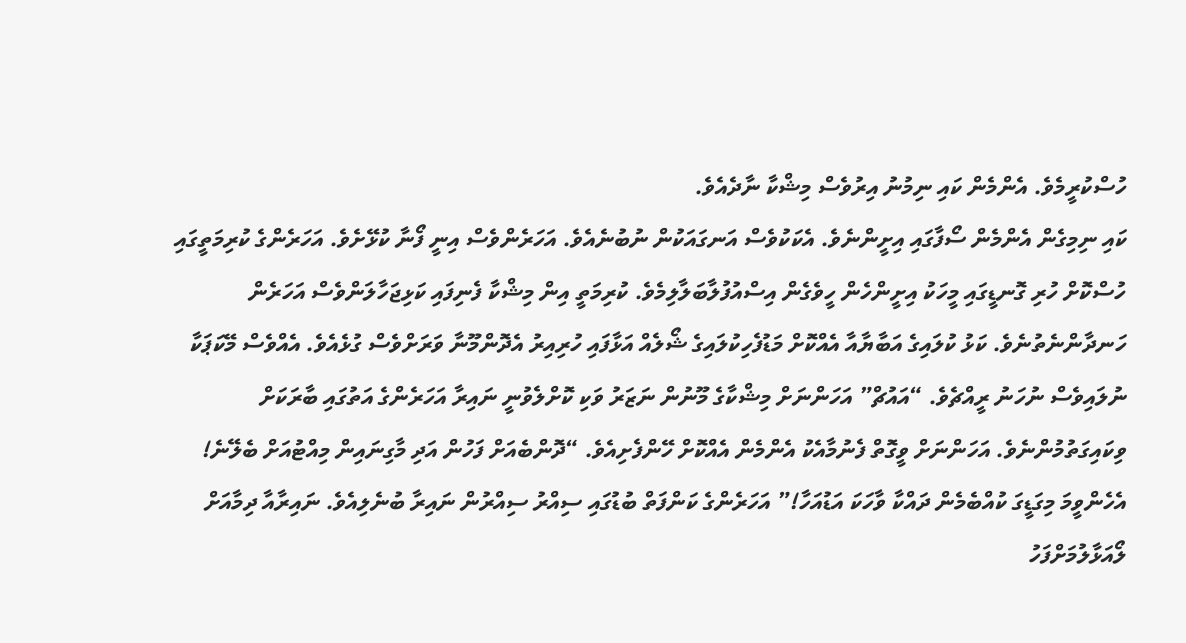ހުސްކުރީމެވެ. އެންމެން ކައި ނިމުނު އިރުވެސް މިޝްކާ ނާދެއެވެ.
ކައި ނިމިގެން އެންމެން ސޯފާގައި އިށީންނެވެ. އެކަކުވެސް އަނގައަކުން ނުބުނެއެވެ. އަހަރެންވެސް އިނީ ފޯނާ ކުޅޭށެވެ. އަހަރެންގެ ކުރިމަތީގައި ހުސްކޮށް ހުރި ގޮނޑީގައި މީހަކު އިށީންހެން ހީވެގެން އިސްއުފުލާބަލާލިމެވެ. ކުރިމަތީ އިން މިޝްކާ ފެނިފައި ކަޅިޖަހާލަންވެސް އަހަރެން ހަނދާންނެތުނެވެ. ކަޅު ކުލައިގެ އަބާޔާއާ އެއްކޮށް މަޑުފެހިކުލައިގެ ޝޯލެއް އަޅާފައި ހުރިއިރު އެދޮންމޫނާ ވަރަށްވެސް ގުޅެއެވެ. އެއްވެސް މޭކަޕަކާ ނުލައިވެސް ނުހަނު ރީއްޗެވެ. “އައުޗް” އަހަންނަށް މިޝްކާގެ މޫނުން ނަޒަރު ވަކި ކޮށްލެވުނީ ނައިރާ އަހަރެންގެ އަތުގައި ބާރަކަށް ވިކައިގަތުމުންނެވެ. އަހަންނަށް ވީގޮތް ފެނުމާއެކު އެންމެން އެއްކޮށް ހޭންފެށިއެވެ. “ދޮންބެއަށް ފަހުން އަދި މާގިނައިން މިއްޓުއަށް ބެލޭނެ! އެހެންވީމަ މިގަޑީގަ ކުއްބެމެން ދައްކާ ވާހަކަ އަޑުއަހާ!” އަހަރެންގެ ކަންފަތް ބުޑުގައި ސިއްރު ސިއްރުން ނައިރާ ބުނެލިއެވެ. ނައިރާއާ ދިމާއަށް ލޯއަޅާލުމަށްފަހު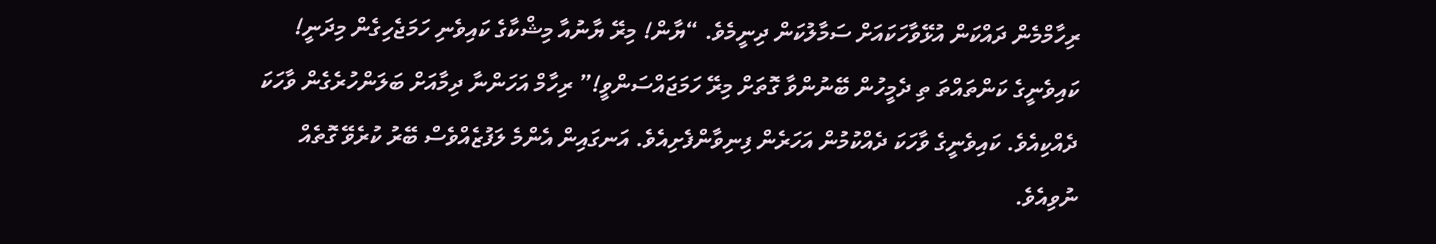ރިހާމްމެން ދައްކަން އުޅޭވާހަކައަށް ސަމާލުކަން ދިނީމެވެ. “ޔާން! މިރޭ ޔާނުއާ މިޝްކާގެ ކައިވެނި ހަމަޖެހިގެން މިދަނީ! ކައިވެނީގެ ކަންތައްތަ ތި ދެމީހުން ބޭނުންވާ ގޮތަށް މިރޭ ހަމަޖައްސަންވީ!” ރިހާމް އަހަންނާ ދިމާއަށް ބަލަންހުރެގެން ވާހަކަ ދެއްކިއެވެ. ކައިވެނީގެ ވާހަކަ ދެއްކުމުން އަހަރެން ފިނިވާންފެށިއެވެ. އަނގައިން އެންމެ ލަފުޒެއްވެސް ބޭރު ކުރެވޭ ގޮތެއް ނުވިއެވެ.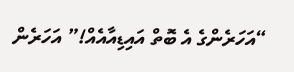“އަހަރެންގެ އެ ބޮތް އައިޑިއާއެއް!” އަހަރެން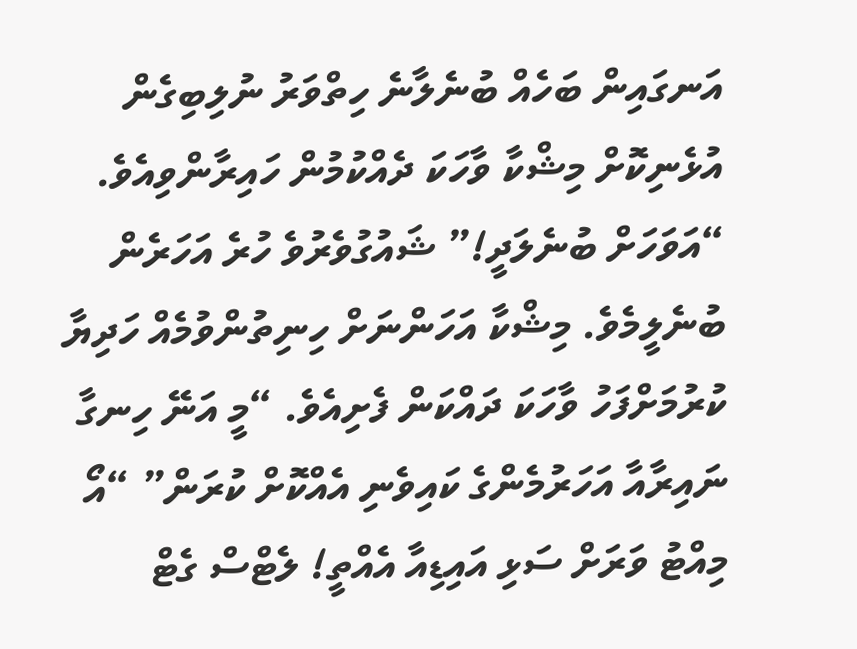އަނގައިން ބަހެއް ބުނެލާނެ ހިތްވަރު ނުލިބިގެން އުޅެނިކޮށް މިޝްކާ ވާހަކަ ދެއްކުމުން ހައިރާންވިއެވެ. “އަވަހަށް ބުނެލަދީ!” ޝައުގުވެރުވެ ހުރެ އަހަރެން ބުނެލީމެވެ. މިޝްކާ އަހަންނަށް ހިނިތުންވުމެއް ހަދިޔާ ކުރުމަށްފަހު ވާހަކަ ދައްކަން ފެށިއެވެ. “މީ އަނޭ ހިނގާ ނައިރާއާ އަހަރުމެންގެ ކައިވެނި އެއްކޮށް ކުރަން” “އޯ މިއްޓު ވަރަށް ސަޅި އައިޑިއާ އެއްތީ! ލެޓްސް ގެޓް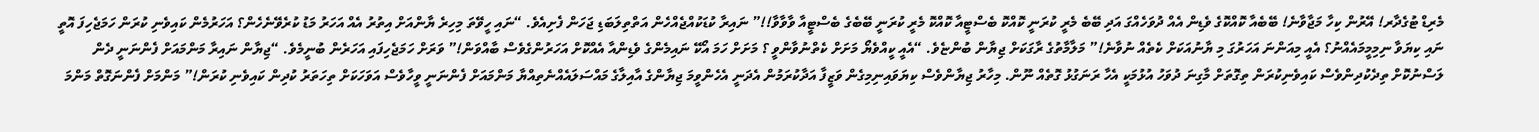މެރިޑް ޓުގެދާރ! އޭރުން ކިހާ މަޖާވާނެ! ބޭބެއާ ކޮއްކޮގެ ވެޑިން އެއް ދުވަހެއްގަ އަދި ބޭބެ މެރީ ކުރަނީ ކޮއްކޮ ބެސްޓީއާ ކޮއްކޮ މެރީ ކުރަނީ ބޭބެގެ ބެސްޓީއާ ވާވާވާ!!” ނައިރާ ކުޑަކުއްޖެއްހެން އަތްތިލަބަޑި ޖަހަން ފެށިއެވެ. “ނައި ހީވޭތަ މިހިރެ ޔާންއަށް އިތުރު އެއް އަހަރު މަޑު ކުރެވޭނެހެން؟ އަހަރުމެން ކައިވެނި ކުރަން ހަމަޖެހިފަ އޮތީ ނައި ކިޔަވާ ނިމިމީމައެއްނު؟ އެއީ މިއަންނަ އަހަރުގަ މި ޔާނުއަކަށް ކެތެއް ނުވާނެ!” މަލާމާތުގެ ރާގަކަށް ޖިޔާން ބުންޏެވެ. “އެއީ ކީއްވެޔޯ މަށަށް ކެތްނުވާންވީ ؟ މަށަށް ހަމަ އޯކޭ ނައިމެންގެ ވެޑިންއާ އެއްކޮށް އަހަރުންގެވެސް ބާއްވަން!” ވަރަށް ހަމަޖެހިފައި އަހަރެން ބުނީމެވެ. “ޖިޔާން ނައިރާ މަންމައަށް ފެންނަނީ ދެން ލަސްނުކޮށް ތިދެކުދިންވެސް ކައިވެނިކުރަން ތިގޮތަށް މާގިނަ ދުވަހު އުޅުމަކީ އެހާ ރަނަގުޅު ގޮތެއް ނޫން. މިހާރު ޖިޔާންވެސް ކިޔަވައިނިމިގެން ވަޒީފާ އަދާކުރަމުން އެދަނީ އެހެންވީމަ ޖިޔާންގެ އާއިލާގެ މައްސަލައެއްނެތިއްޔާ މަންމައަށް ފެންނަނީ ވީހާވެސް އަވަހަކަށް ތިހަތަރު ކުދިން ކައިވެނި ކުރަން!” މަންމަށް ފެންނަގޮތް މަންމަ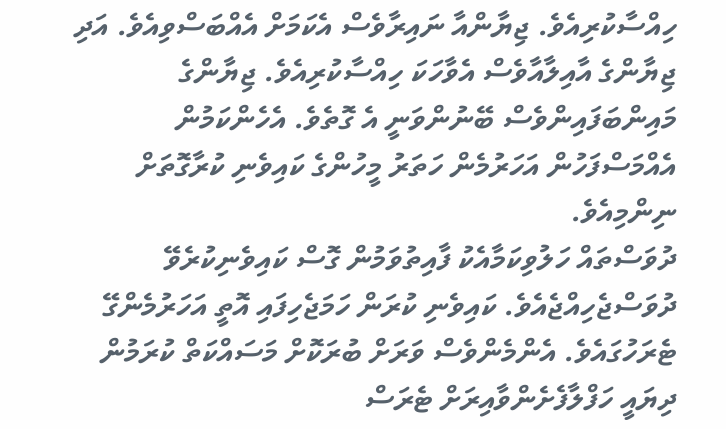ހިއްސާކުރިއެވެ. ޖިޔާންއާ ނައިރާވެސް އެކަމަށް އެއްބަސްވިއެވެ. އަދި ޖިޔާންގެ އާއިލާއާވެސް އެވާހަކަ ހިއްސާކުރިއެވެ. ޖިޔާންގެ މައިންބަފައިންވެސް ބޭނުންވަނީ އެ ގޮތެވެ. އެހެންކަމުން އެއްމަސްފަހުން އަހަރުމެން ހަތަރު މީހުންގެ ކައިވެނި ކުރާގޮތަށް ނިންމިއެވެ.
ދުވަސްތައް ހަލުވިކަމާއެކު ފާއިތުވަމުން ގޮސް ކައިވެނިކުރެވޭ ދުވަސްޖެހިއްޖެއެވެ. ކައިވެނި ކުރަން ހަމަޖެހިފައި އޮތީ އަހަރުމެންގޭ ޓެރަހުގައެވެ. އެންމެންވެސް ވަރަށް ބުރަކޮށް މަސައްކަތް ކުރަމުން ދިޔައީ ހަފްލާފެށެންވާއިރަށް ޓެރަސް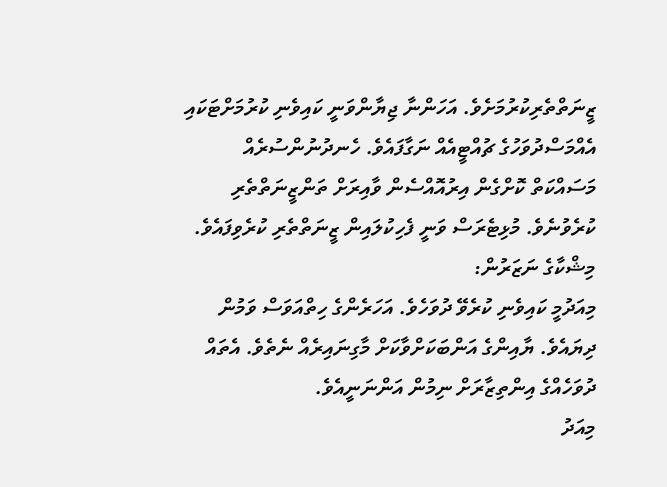ޒީނަތްތެރިކުރުމަށެވެ. އަހަންނާ ޖިޔާންވަނީ ކައިވެނި ކުރުމަށްޓަކައި އެއްމަސްދުވަހުގެ ޗުއްޓީއެއް ނަގާފައެވެ. ހެނދުނުންސުރެއް މަސައްކަތް ކޮށްގެން އިރުއޮއްސެން ވާއިރަށް ތަންޒީނަތްތެރި ކުރެވުނެވެ. މުޅިޓެރަސް ވަނީ ފެހިކުލައިން ޒީނަތްތެރި ކުރެވިފައެވެ.
މިޝްކާގެ ނަޒަރުން:
މިއަދުމީ ކައިވެނި ކުރެވޭ ދުވަހެވެ. އަހަރެންގެ ހިތްއަވަސް ވަމުން ދިޔައެވެ. ޔާއިންގެ އަންބަކަށްވާކަށް މާގިނައިރެއް ނެތެވެ. އެތައް ދުވަހެއްގެ އިންތިޒާރަށް ނިމުން އަންނަނީއެވެ.
މިއަދު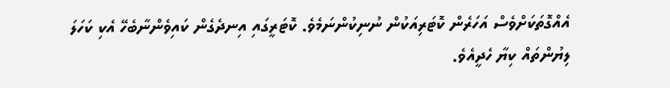އެއްގޮތަކަށްވެސް އަހަރެން ކޮޓަރިއަކުން ނުނިކުންނަމެވެ. ކޮޓަރީގައި އިނދެގެން ކައިވެންނާބެހޭ އެކި ކަހަލަ ލިޔުންތައް ކިޔާ ހެދީއެވެ.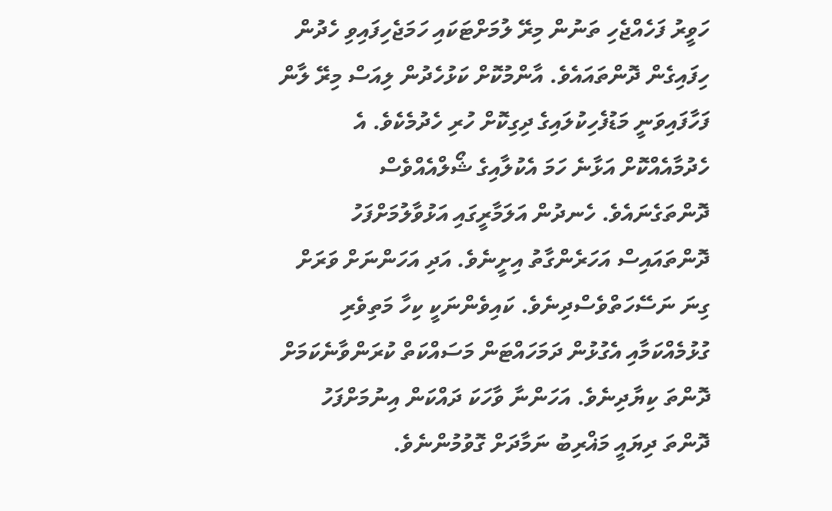ހަވީރު ފަހެއްޖެހި ތަނުން މިރޭ ލުމަށްޓަކައި ހަމަޖެހިފައިވި ހެދުން ހިފައިގެން ދޮންތައައެވެ. އާންމުކޮށް ކަޅުހެދުން ލިއަސް މިރޭ ލާން ފަހާފައިވަނީ މަޑުފެހިކުލައިގެ ދިގިކޮށް ހުރި ހެދުމެކެވެ. އެ ހެދުމާއެއްކޮށް އަޅާނެ ހަމަ އެކުލާއިގެ ޝޯލްއެއްވެސް ދޮންތަގެނައެވެ. ހެނދުން އަލަމާރީގައި އަޅުވާލުމަށްފަހު ދޮންތައައިސް އަހަރެންގާތު އިށީނެވެ. އަދި އަހަންނަށް ވަރަށް ގިނަ ނަސޭހަތްވެސްދިނެވެ. ކައިވެންނަކީ ކިހާ މަތިވެރި ގުޅުމެއްކަމާއި އެގުޅުން ދަމަހައްޓަން މަސައްކަތް ކުރަންވާނެކަމަށް ދޮންތަ ކިޔާދިނެވެ. އަހަންނާ ވާހަކަ ދައްކަން އިނުމަށްފަހު ދޮންތަ ދިޔައީ މަޣްރިބު ނަމާދަށް ގޮވުމުންނެވެ.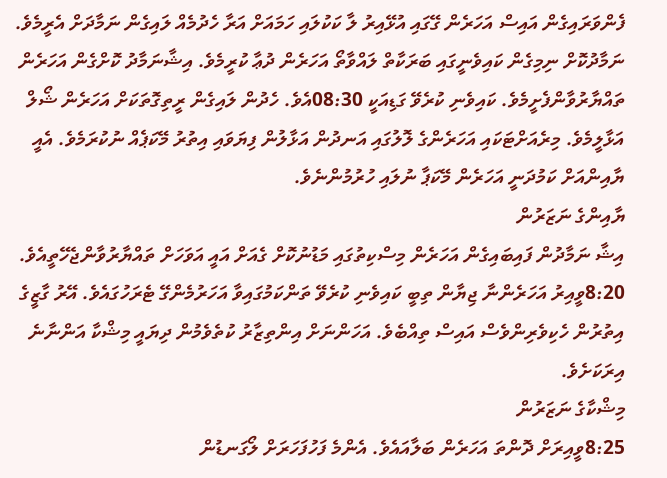ފެންވަރައިގެން އައިސް އަހަރެން ގޭގައި އުޅޭއިރު ލާ ކަކުލައި ހަމައަށް އަރާ ހެދުމެއް ލައިގެން ނަމާދަށް އެރީމެވެ. ނަމާދުކޮށް ނިމިގެން ކައިވެނީގައި ބަރަކާތް ލައްވާތޯ އަހަރެން ދުޢާ ކުރީމެވެ. އިޝާނަމާދު ކޮށްގެން އަހަރެން ތައްޔާރުވާންފެށީމެވެ. ކައިވެނި ކުރެވޭ ގަޑިއަކީ 08:30އެވެ. ހެދުން ލައިގެން ރީތިގޮތަކަށް އަހަރެން ޝޯލް އަޅާލީމެވެ. މިރެއަށްޓަކައި އަހަރެންގެ ލޮލުގައި އަނދުން އަޅާލުން ފިޔަވައި އިތުރު މޭކަޕެއް ނުކުރަމެވެ. އެއީ ޔާއިންއަށް ކަމުދަނީ އަހަރެން މޭކަޕާ ނުލައި ހުރުމުންނެވެ.
ޔާއިންގެ ނަޒަރުން
އިޝާ ނަމާދުން ފައިބައިގެން އަހަރެން މިސްކިތުގައި މަޑުނުކޮށް ގެއަށް އައީ އަވަހަށް ތައްޔާރުވާންޖެހޭތީއެވެ.
8:20ވީއިރު އަހަރެންނާ ޖިޔާން ތިބީ ކައިވެނި ކުރެވޭ ތަންކަމުގައިވާ އަހަރުމެންގޭ ޓެރަހުގައެވެ. އޭރު ގާޒީގެ އިތުރުން ހެކިވެރިންވެސް އައިސް ތިއްބެވެ. އަހަންނަށް އިންތިޒާރު ކުތެވެމުން ދިޔައީ މިޝްކާ އަންނާނެ އިރަކަށެވެ.
މިޝްކާގެ ނަޒަރުން
8:25ވީއިރަށް ދޮންތަ އަހަރެން ބަލާއައެވެ. އެންމެ ފަހުފަހަރަށް ލޯގަނޑުން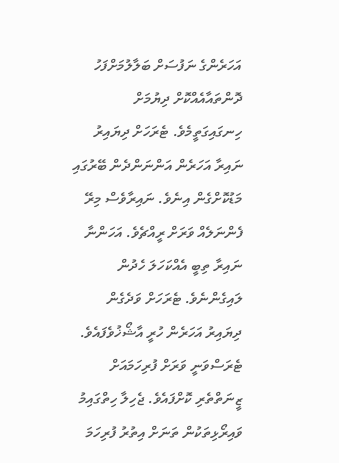އަހަރެންގެ ނަފުސަށް ބަލާލުމަށްފަހު ދޮންތައާއެއްކޮށް ދިޔުމަށް ހިނގައިގަތީމެވެ. ޓެރަހަށް ދިޔައިރު ނައިރާ އަހަރެން އަންނަންދެން ބޭރުގައި މަޑުކޮށްގެން އިނެވެ. ނައިރާވެސް މިރޭ ފެންނަލެއް ވަރަށް ރީއްޗެވެ. އަހަންނާ ނައިރާ ތިބީ އެއްކަހަލަ ހެދުން ލައިގެންނެވެ. ޓެރަހަށް ވަދެގެން ދިޔައިރު އަހަރެން ހުރީ އާޝޯޚުވެފައެވެ. ޓެރަސްވަނީ ވަރަށް ފުރިހަމައަށް ޒީނަތްތެރި ކޮށްފައެވެ. ޖެހިލާ ހިތްގައިމު ވައިރޯޅިތަކުން ތަނަށް އިތުރު ފުރިހަމަ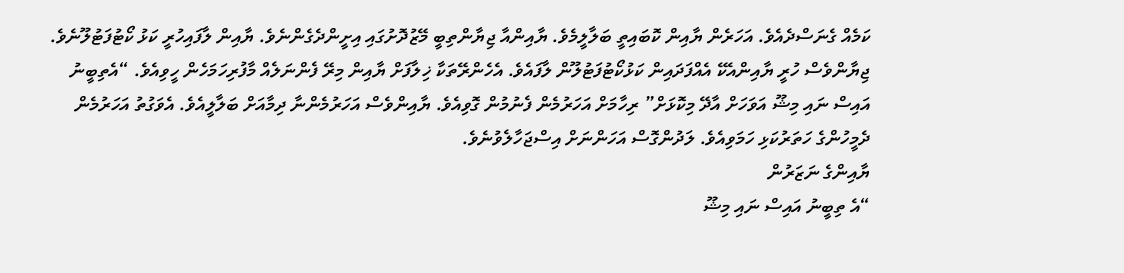ކަމެއް ގެނަސްދެއެވެ. އަހަރެން ޔާއިން ކޮބައިތީ ބަލާލީމެވެ. ޔާއިންއާ ޖިޔާންތިބީ މޭޒުދޮށުގައި އިށީންދެގެންނެވެ. ޔާއިން ލާފައިހުރީ ކަޅު ކޯޓުފަޓުލޫނެވެ. ޖިޔާންވެސް ހުރީ ޔާއިންއެކޭ އެއްފަދައިން ކަޅުކޯޓުފަޓުލޫން ލާފައެވެ. އެހެންރޭތަކާ ޚިލާފަށް ޔާއިން މިރޭ ފެންނަލެއް މާފުރިހަމަހެން ހީވިއެވެ. “އެތިބީނު އައިސް ނައި މިޝޫ އަވަހަށް އާދޭ މިކޮޅަށް” ރިހާމަށް އަހަރުމެން ފެނުމުން ގޮވިއެވެ. ޔާއިންވެސް އަހަރުމެންނާ ދިމާއަށް ބަލާލީއެވެ. އެވަގުތު އަހަރުމެން ދެމީހުންގެ ހަތަރުކަޅި ހަމަވިއެވެ. ލަދުންގޮސް އަހަންނަށް އިސްޖަހާލެވުނެވެ.
ޔާއިންގެ ނަޒަރުން
“އެ ތިބީނު އައިސް ނައި މިޝޫ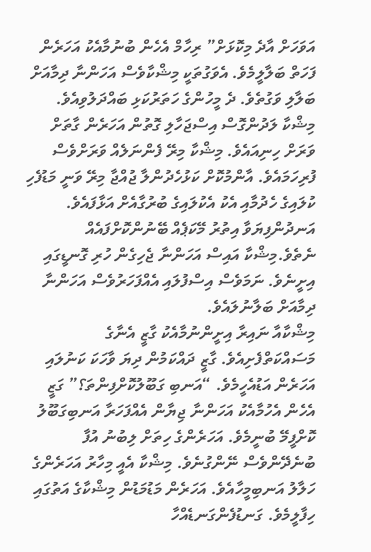އަވަހަށް އާދެ މިކޮޅަށް” ރިހާމް އެހެން ބުނުމާއެކު އަހަރެން ފަހަތް ބަލާލީމެވެ. އެވަގުތަކީ މިޝްކާވެސް އަހަންނާ ދިމާއަށް ބަލާލި ވަގުތެވެ. ދެ މީހުންގެ ހަތަރުކަޅި ބައްދަލުވިއެވެ. މިޝްކާ ލަދުންގޮސް އިސްޖަހާލި ގޮތުން އަހަރެން ގާތަށް ވަރަށް ހިނިއައެވެ. މިޝްކާ މިރޭ ފެންނަލެއް ވަރަށްވެސް ފުރިހަމައެވެ. އާންމުކޮށް ކަޅުހެދުންލާ ޖުއްޖާ މިރޭ ވަނީ މަޑުފެހި ކުލައިގެ ހެދުމާއި އެކު އެކުލައިގެ ބުރުގާއެށް އަޅާފައެވެ. އަނދުންފިޔަވާ އިތުރު މޭކަޕެއް ބޭނުންކޮށްފައެއް ނެތެވެ.މިޝްކާ އައިސް އަހަންނާ ޖެހިގެން ހުރި ގޮނޑީގައި އިށީނެވެ. ނަމަވެސް އިސްފުލައި އެއްފަހަރުވެސް އަހަންނާ ދިމާއަށް ބަލާނުލައެވެ.
މިޝްކާއާ ނައިރާ އިށީންނުމާއެކު ގާޒީ އެނާގެ މަސައްކަތްފެށިއެވެ. ގާޒީ ދައްކަމުން ދިޔަ ވާހަކަ ކަނުލައި އަހަރެން އަޑުއެހީމެވެ. “އަނބި ގަބޫލުކޮށްފިންތަ؟” ގަޒީ އެހެން އެހުމާއެކު އަހަންނާ ޖިޔާން އެއްފަހަރާ އަނބިގަބޫލު ކޮށްފީމޭ ބުނީމެވެ. އަހަރެންގެ ހިތަށް ލިބުނު އުފާ ބުނެދޭންވެސް ނޭންގުނެވެ. މިޝްކާ އެއީ މިހާރު އަހަރެންގެ ހަލާލު އަނބިމީހާއެވެ. އަހަރެން މަޑުމަޑުން މިޝްކާގެ އަތުގައި ހިފާލީމެވެ. ގަނޑުފެންގަނޑެއްހާ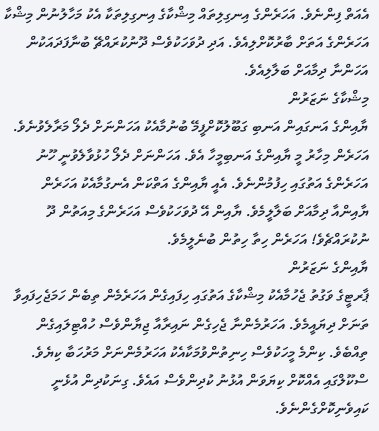އެއަތް ފިންނެވެ. އަހަރެންގެ އިނގިލިތައް މިޝްކާގެ އިނގިލިތަކާ އެކު މަހާލުނުން މިޝްކާ އަހަރެންގެ އަތަށް ބާރުކޮށްލިއެވެ. އަދި ދުވަހަކުވެސް ދޫނުކުރައްޗޭ ބުނާފަދައަކުން އަހަންނާ ދިމާއަށް ބަލާލިއެވެ.
މިޝްކާގެ ނަޒަރުން
ޔާއިންގެ އަނގައިން އަނބި ގަބޫލުކޮށްފީމޭ ބުނުމާއެކު އަހަންނަށް ދެލޯ މަރާލެވުނެވެ. އަހަރެން މިހާރު މީ ޔާއިންގެ އަނބިމީހާ އެވެ. އަހަންނަށް ދެލޯ ހުޅުވާލެވުނީ ހޫނު އަހަރެންގެ އަތުގައި ހިފުމުންނެވެ. އެއީ ޔާއިންގެ އަތްކަން އެނގުމާއެކު އަހަރެން ޔާއިންއާ ދިމާއަށް ބަލާލީމެވެ. ޔާއިން އޭ ދުވަހަކުވެސް އަހަރެންގެ މިއަތުން ދޫ ނުކުރައްޗެވެ! އަހަރެން ހިތާ ހިތުން ބުނެލީމެވެ.
ޔާއިންގެ ނަޒަރުން
ޕާރޓީގެ ވަގުތު ޖެހުމާއެކު މިޝްކާގެ އަތުގައި ހިފައިގެން އަހަރެމެން ތިބެން ހަމަޖެހިފައިވާ ތަނަށް ދިޔައީމެވެ. އަހަރުމެންނާ ޖެހިގެން ނައިރާއާ ޖިޔާންވެސް ހުއްޓިލައިގެން ތިއްބެވެ. ކިންމެ މީހަކުވެސް ހިނިތުންވުމަކާއެކު އަހަރުމެންނަށް މަރުހަބާ ކިޔެވެ. ސްކޫލްގައި އެއްކޮށް ކިޔަވަން އުޅުނު ކުދިންވެސް އައެވެ. ގިނަކުދިން އުޅެނީ ކައިވެނިކޮށްގެންނެވެ.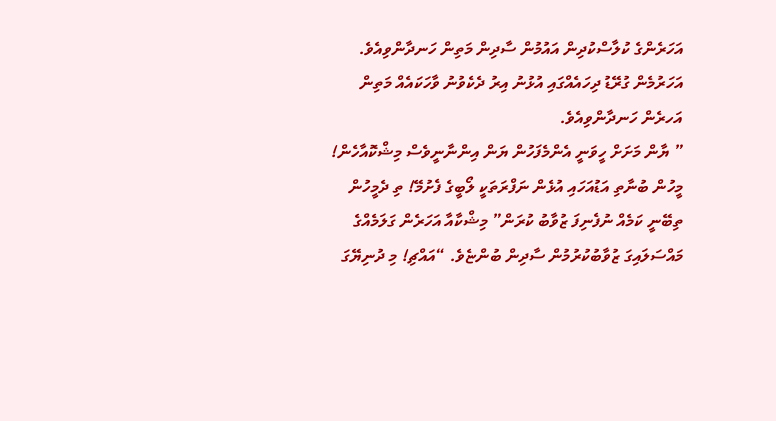އަހަރެންގެ ކުލާސްކުދިން އައުމުން ސާދިން މަތިން ހަނދާންވިއެވެ. އަހަރުމެން ގުރޭޑު ދިހައެއްގައި އުޅުނު އިރު ދެކެވުނު ވާހަކައެއް މަތިން އަހރެން ހަނދާންވިއެވެ.
” ޔާން މަށަށް ހީވަނީ އެންމެފަހުން ޔަން އިންނާނީވެސް މިޝްކޮއާހެން! މީހުން ބުނާތި އަޑުއަހައި އުޅެން ނަފްރަތަކީ ލޯބީގެ ފެށުމޭ! ތި ދެމީހުން ތިބޭނީ ކަމެއް ނުފެނިފަ ޒުވާބު ކުރަން” މިޝްކާއާ އަހަރެން ގަލަމެއްގެ މައްސަލައިގަ ޒުވާބުކުރުމުން ސާދިން ބުންޏެވެ. “އައްޗި! މި ދުނިޔޭގަ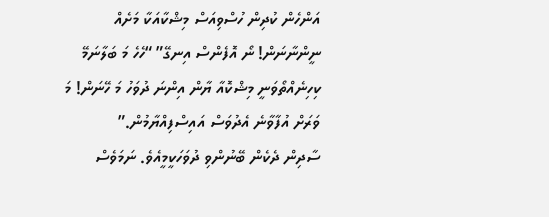އަންހެން ކުދިން ހުސްވިއަސް މިޝްކާއަކާ މަށެއް ނީންނާނަން! ނޯ އޮފެންސް އިނގޭ” “ހެހެ މަ ބަލާނަމޭ ކިހިނެއްތޯވަނީ މިޝްކޮއާ ޔާން އިންނަ ދުވަހު މަ ހޭނަން! މަ ވަރަށް އުފާވާނެ އެދުވަސް އައިސްފިއްޔާމުން.”
ސާދިން ދެކެން ބޭނުންވި ދުވަހަކީމީއެވެ. ނަމަވެސް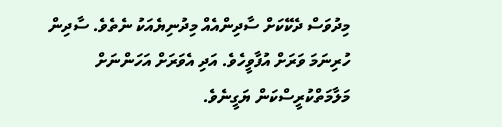މިދުވަސް ދެކޭކަށް ސާދިންއެއް މިދުނިޔެއަކު ނެތެވެ. ސާދިން ހުރިނަމަ ވަރަށް އުފާވީހެވެ. އަދި އެވަރަށް އަހަންނަށް މަލާމަތްކުރީސްކަން ޔަގީނެވެ.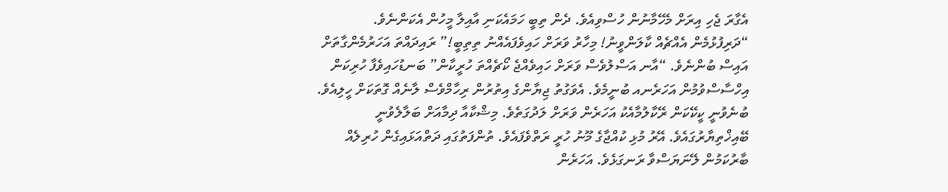އެގާރަ ޖެހި އިރަށް މެހޭމާނުން ހުސްވިއެވެ. ދެން ތިބީ ހަމައެކަނި އާއިލާ މީހުން އެކަންނެވެ. “ދަރިފުޅުމެން އެއްޗެއް ކާލަންވީނު! މިހާރު ވަރަށް ހައިވެފައެއްނު ތިތިބީ!” ރައިދައްތަ އަހަރުމެންގާތަށް އައިސް ބުންނެވެ. “އާނ އަސްލުވެސް ވަރަށް ހައިވެއްޖެ ކޯޗެއްތަ ހުރީކާން” ބަނޑުހައިވެފާ ހުރިކަން އިހްސާސްވުމުން އަހަރެނއ ބުނީމެވެ. އެވަގުތު ޖިޔާންގެ އިތުރުން ރިހާމްވެސް ލާނެއް ގޮތަކަށް ހީލިއެވެ. ބުނެވުނީ ކީކޭކަން ރޭކާލުމާއެކު އަހަރެން ވަރަށް ލަދުގަތެވެ. މިޝްކާއާ ދިމާއަށް ބަލާލެވުނީ ބޭއިޚްތިޔާރުގައެވެ. އޭރު މުޅި ކުއްޖާގެ މޫނު ހުރީ ރަތްވެފައެވެ. ތުންފަތުގައި ދަތްއަޅައިގެން ހުރިލެއް ބާރުކަމުން ލޭނަޔަސްވާ ރަނގަޅެވެ. އަހަރެން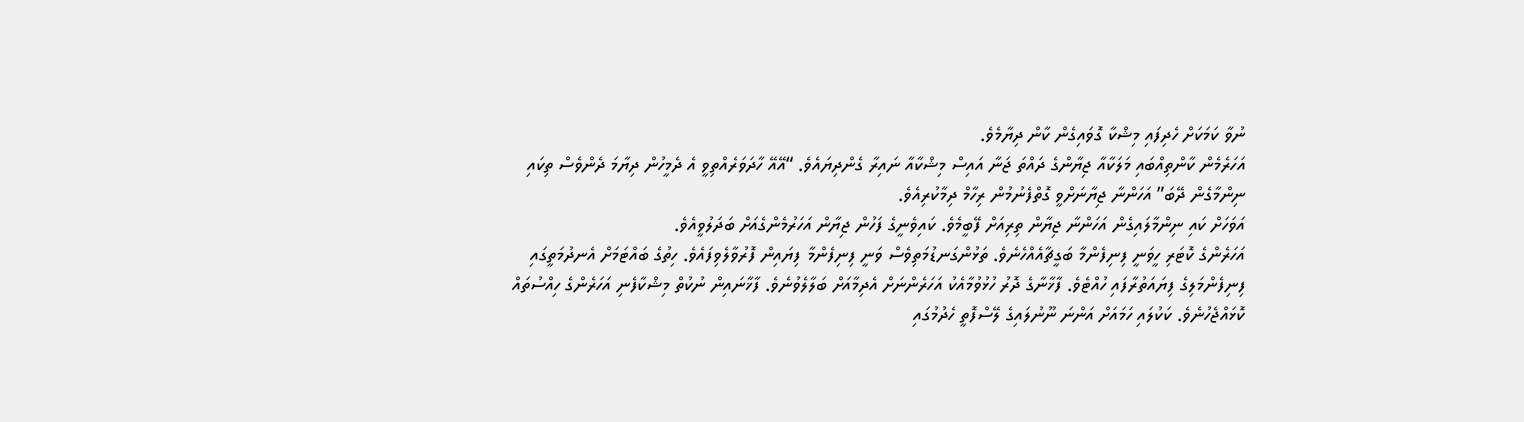ނުވާ ކަމަކަށް ހެދިފައި މިޝްކާ ގޮވައިގެން ކާން ދިޔާމެވެ.
އަހަރެމެން ކާންތިއްބައި މަލަކާއާ ޖިޔާންގެ ދައްތަ ޖަނާ އައިސް މިޝްކާއާ ނައިރާ ގެންދިޔައެވެ. “އޭއޭ ހާދަވަރެއްތިވީ އެ ދެމީހުން ދިޔާމަ ދެންވެސް ތިކައި ނިންމާގެން ދޭބަ” އަހަންނާ ޖިޔާނަށްވީ ގޮތްފެނުމުން ރިހާމް ދިމާކުރިއެވެ.
އަވަހަށް ކައި ނިންމާލައިގެން އަހަންނާ ޖިޔާން ތިރިއަށް ފޭބީމެވެ. ކައިވެނީގެ ފަހުން ޖިޔާން އަހަރުމެންގެއަށް ބަދަލުވީއެވެ.
އަހަރެންގެ ކޮޓަރި ހީވަނީ ފިނިފެންމާ ބަގީޗާއެއްހެނެވެ. ތަޅުންގަނޑުމަތިވެސް ވަނީ ފިނިފެންމާ ފިޔައިން ފޮރުވާލެވިފައެވެ. ހިތުގެ ބައްޓަމަށް އެނދުމަތީގައި ފިނިފެންމަލިގެ ފިޔައަތުރާފައި ހުއްޓެވެ. ފާޚާނާގެ ދޮރު ހުޅުވުމާއެކު އަހަރެންނަށް އެދިމާއަށް ބަލާލެވުނެވެ. ފާޚާނައިން ނުކުތް މިޝްކާފެނި އަހަރެންގެ ހިއްސުތައް ކޮޅައްޖެހުނެވެ. ކަކުލައި ހަމައަށް އަންނަ ނޫނުލައިގެ ލޭސްފޮތީ ހެދުމުގައި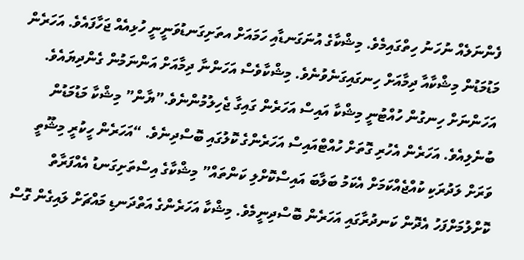ފެންނަލެއް ނުހަނު ހިތްގައިމެވެ. މިޝްކާގެ އުނަގަނޑާއި ހަމައަށް އތަށިގަނޑުވަނީނީ ހުޅިއެއް ޖަހާފައެވެ. އަހަރެން މަޑުމަޑުން މިޝްކާއާ ދިމާއަށް ހިނގައިގަނެވުނެވެ. މިޝްކާވެސް އަހަންނާ ދިމާއަށް އަންނަމުން ގެންދިޔައެވެ. އަހަންނަށް ހިނގުން ހުއްޓުނީ މިޝްކާ އައިސް އަހަރެން ގައިގާ ޖެހިލުމުންނެވެ.”ޔާން” މިޝްކާ މަޑުމަޑުން ބުނެލިއެވެ. އަހަރެން އެހުރި ގޮތަށް ހުއްޓްއައިސް އަހަރެންގެ ކޮލުގައި ބޮސްދިނެވެ. “އަހަރެން ހީކުރީ މިޝޫތީ ވަރަށް ލަދުރަކި ކުއްޖެއްކަމަށް އެކަމު ބަލާބަ އައިސްކޮށްލި ކަންތައް” މިޝްކާގެ އިސްތަށިގަނޑު އެއްފަރާތް ކޮށްލުމަށްފަހު އެދޮން ކަނދުރާގައި އަހަރެން ބޮސްދިނީމެވެ. މިޝްކާ އަހަރެންގެ އަތްދަނޑި މައްޗަށް ލައިގެން ގޮސް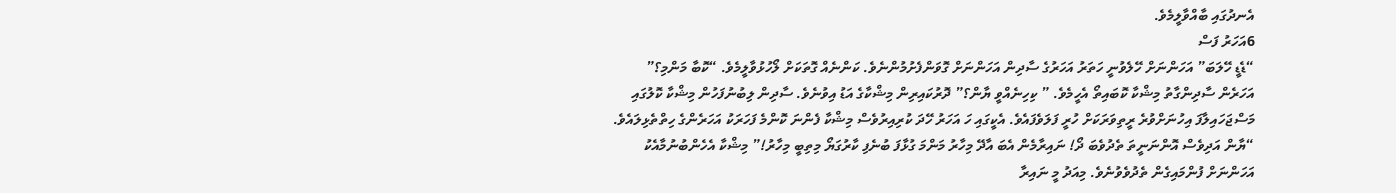އެނދުގައި ބާއްވާލީމެވެ.
6އަހަރު ފަސް
“ޑެޑީ ހޭލަބަ” އަހަންނަށް ހޭލެވުނީ ހަތަރު އަހަރުގެ ސާދިން އަހަންނަށް ގޮވަންފެށުމުންނެވެ. ކަންނެއް ގޮތަކަށް ލޯހުޅުވާލީމެވެ. “ކޮބާ މަންމި؟” އަހަރެން ސާދިންގާތު މިޝްކާ ކޮބައިތޯ އެހީމެވެ. ” ކިހިނެއްވީ ޔާން؟” ދޮރުކައިރިން މިޝްކާގެ އަޑު އިވުނެވެ. ސާދިން ލިބުނުފަހުން މިޝްކާ ކޮލުގައި މަސްޖަހައިލާފަ އިހުނަށްވުރެ ރީތިވަރަކަށް ހުރީ ފަލަވެފައެވެ. އެކީގައި ހަ އަހަރު ހޭދަ ކުރިއިރުވެސް މިޝްކާ ފެންނަ ކޮންމެ ފަހަރަކު އަހަރެންގެ ހިތްތެޅިލައެވެ. “ޔާން އަދިވެސް އޮންނަނީތަ ތެދުވެބަ ދޯ! ނައިރާމެން އެބަ އާދޭ މިހާރު މަންމަ ގުޅާފަ ބުނެފި ކާރުގަޔޯ މިތިބީ މިހާރު!” މިޝްކާ އެހެންބުނުމާއެކު އަހަންނަށް ފުންމައިގެން ތެދުވެވުނެވެ. މިއަދު މީ ނައިރާ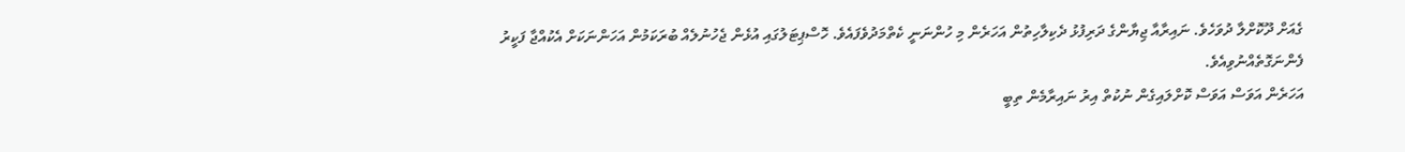ގެއަށް ދޫކޮށްލާ ދުވަހެވެ. ނައިރާއާ ޖިޔާންގެ ދަރިފުޅު ދެކިލާހިތުން އަހަރެން މި ހުންނަނީ ކެތްމަދުވެފައެވެ. ހޮސްޕިޓަލުގައި އުޅެން ޖެހުނުލެއް ބުރަކަމުން އަހަންނަކަށް އެކުއްޖާ ފަކީރު ފެންނަގޮތެއްނުވިއެވެ.
އަހަރެން އަވަސް އަވަސް ކޮށްލައިގެން ނުކުތް އިރު ނައިރާމެން ތިބީ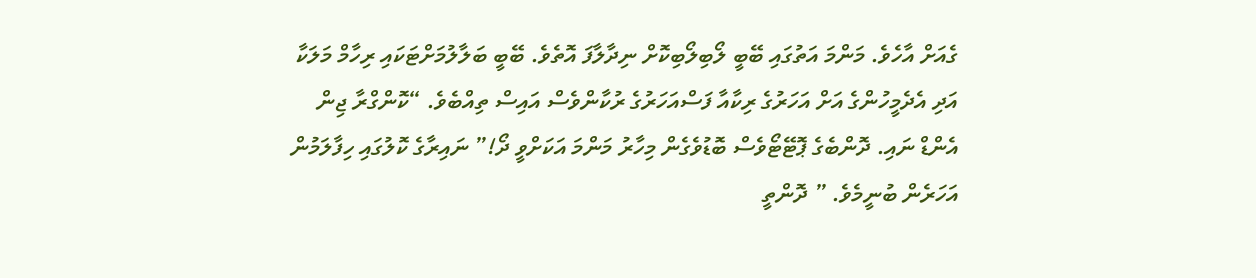ގެއަށް އާހެވެ. މަންމަ އަތުގައި ބޭބީ ލޯބިލޯބިކޮށް ނިދާލާފަ އޮތެވެ. ބޭބީ ބަލާލުމަށްޓަކައި ރިހާމް މަލަކާ އަދި އެދެމީހުންގެ އަށް އަހަރުގެ ރިކާއާ ފަސްއަހަރުގެ ރުކާންވެސް އައިސް ތިއްބެވެ. “ކޮންގްރާ ޖިން އެންޑް ނައި. ދޮންބެގެ ޕޮޓޭޓޯވެސް ބޮޑުވެގެން މިހާރު މަންމަ އަކަށްވީ ދޯ!” ނައިރާގެ ކޮލުގައި ހިފާލަމުން އަހަރެން ބުނީމެވެ. ” ދޮންތީ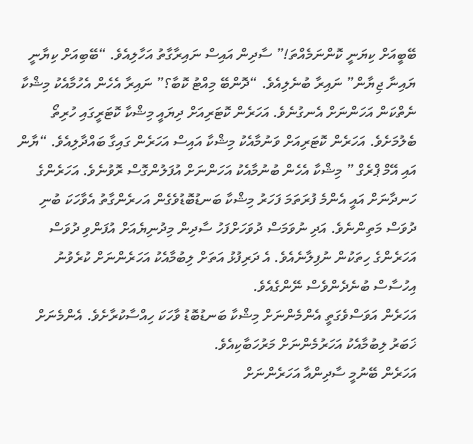ބޭބީއަށް ކިޔަނީ ކޮންނަމެއްތަ!” ސާދިން އައިސް ނައިރާގާތު އަހާލިއެވެ. “ބޭބިއަށް ކިޔާނީ ޔައިނާ ޖިޔާން” ނައިރާ ބުނެލިއެވެ. “ދޮންބޭ މިއްޓު ކޮބާ؟” ނައިރާ އެހެން އެހުމާއެކު މިޝްކާ ނެތްކަން އަހަންނަށް އެނގުނެވެ. އަހަރެން ކޮޓަރިއަށް ދިޔައީ މިޝްކާ ކޮޓަރީގައި ހުރިތޯ ބެލުމަށެވެ. އަހަރެން ކޮޓަރިއަށް ވަނުމާއެކު މިޝްކާ އައިސް އަހަރެން ގައިގާ ބައްދާލިއެވެ. “ޔާން އައި އޭމް ޕްރެގް ” މިޝްކާ އެހެން ބުނުމާއެކު އަހަންނަށް އުފަލުންގޮސް ރޮވުނެވެ. އަހަރެންގެ ހަނދާނަށް އައީ އެންމެ ފުރަތަމަ ފަހަރު މިޝްކާ ބަނޑުބޮޑުވެގެން އަހރެންގާތު އެވާހަކަ ބުނި ދުވަސް މަތިންނެވެ. އަދި ނުވަމަސް ދުވަހަށްފަހު ސާދިން މިދުނިޔެއަށް އުފަންވި ދުވަސް އަހަރެންގެ ހިތަކުން ނުފިލާނެއެވެ. އެ ދަރިފުޅު އަތަށް ލިބުމާއެކު އަހަރެންނަށް ކުރެވުނު އިހުސާސް ބުނެދެންވެސް ނޭންގެއެވެ.
އަހަރެން އަވަސްވެގަތީ އެންމެންނަށް މިޝްކާ ބަނޑުބޮޑު ވާހަކަ ހިއްސާކުރާށެވެ. އެންމެނަށް ޚަބަރު ލިބުމާއެކު އަހަރުމެންނަށް މަރުހަބާކިއެވެ.
އަހަރެން ބޭނުމީ ސާދިންއާ އަހަރެންނަށް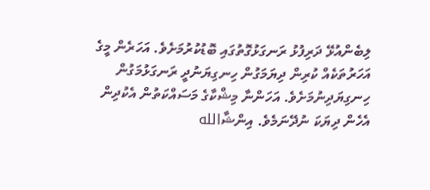ލިބެންއުޅޭ ދަރިފުޅު ރަނގަޅުގޮތުގައި ބޮޑުކުރުމަށެވެ. އަހަރެން މީގެ އަހަރުތަކެއް ކުރިން ދިޔަމަގުން ހިނގިޔަނުދީ ރަނގަޅުމަގުން ހިނގިޔަދިނުމަށެވެ. އަހަންނާ މިޝްކާގެ މަސައްކަތުން އެކުދިން އެހެން ދިޔަކަ ނުދޭނަމެވެ. އިންޝާالله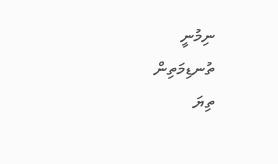ނިމުނީ
ތުނޑިމަތިން
ތިޔަ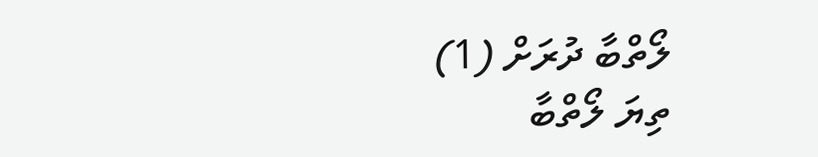ލޯތްބާ ދުރަށް (1)
ތިޔަ ލޯތްބާ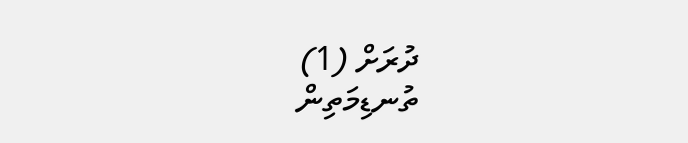ދުރަށް (1)
ތުނޑިމަތިން